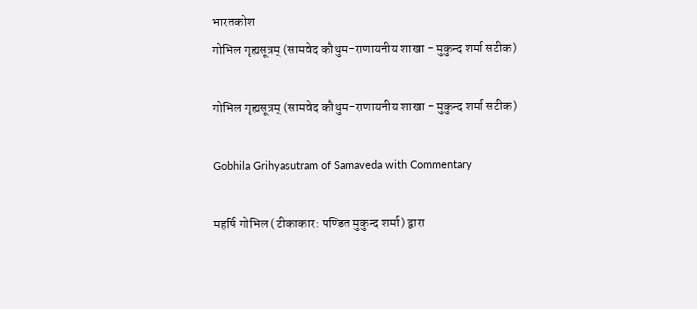भारतकोश
गोभिल गृह्यसूत्रम् (सामवेद कौथुम-राणायनीय शाखा - मुकुन्द शर्मा सटीक)

गोभिल गृह्यसूत्रम् (सामवेद कौथुम-राणायनीय शाखा - मुकुन्द शर्मा सटीक)

Gobhila Grihyasutram of Samaveda with Commentary

महर्षि गोभिल (टीकाकार: पण्डित मुकुन्द शर्मा) द्वारा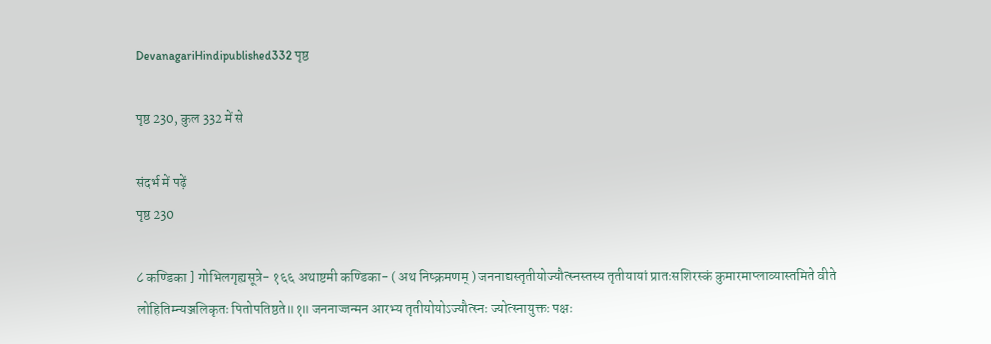DevanagariHindipublished332 पृष्ठ

पृष्ठ 230, कुल 332 में से

संदर्भ में पढ़ें
पृष्ठ 230

८ कण्डिका ] गोभिलगृह्यसूत्रे- १६६ अथाष्टमी कण्डिका- ( अथ निष्क्रमणम् ) जननाद्यस्तृतीयोज्यौत्स्नस्तस्य तृतीयायां प्रातःसशिरस्कं कुमारमाप्लाव्यास्तमिते वीते लोहितिम्न्यञ्जलिकृतः पितोपतिष्ठते॥१॥ जननाज्जन्मन आरभ्य तृतीयोयोऽज्यौत्स्नः ज्योत्स्नायुक्तः पक्षः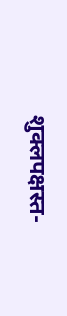शुक्लपक्षस्त-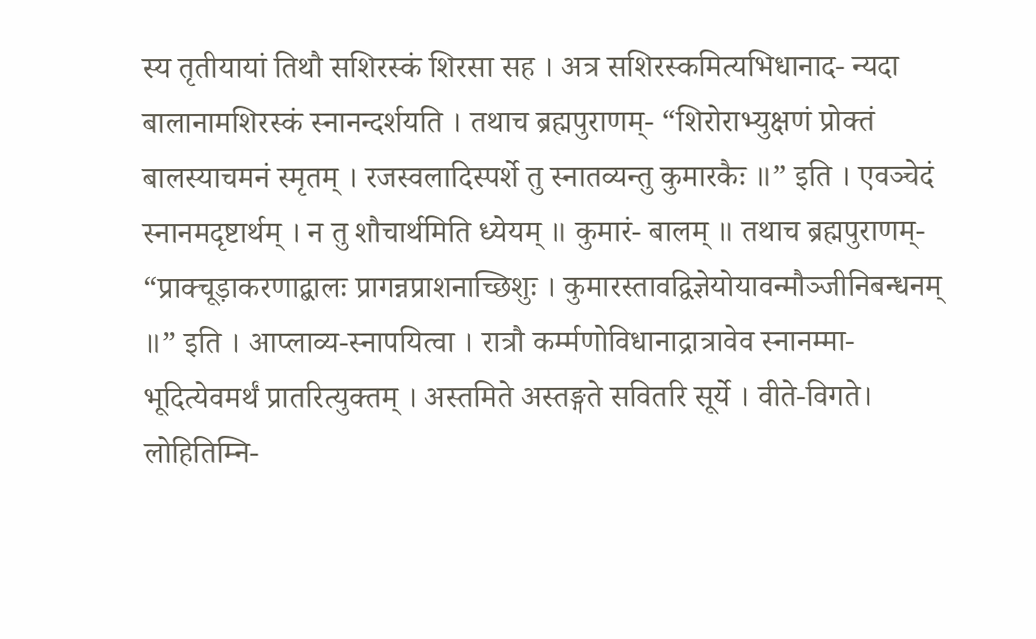स्य तृतीयायां तिथौ सशिरस्कं शिरसा सह । अत्र सशिरस्कमित्यभिधानाद- न्यदा बालानामशिरस्कं स्नानन्दर्शयति । तथाच ब्रह्मपुराणम्- “शिरोराभ्युक्षणं प्रोक्तं बालस्याचमनं स्मृतम् । रजस्वलादिस्पर्शे तु स्नातव्यन्तु कुमारकैः ॥” इति । एवञ्चेदं स्नानमदृष्टार्थम् । न तु शौचार्थमिति ध्येयम् ॥ कुमारं- बालम् ॥ तथाच ब्रह्मपुराणम्- “प्राक्चूड़ाकरणाद्बालः प्रागन्नप्राशनाच्छिशुः । कुमारस्तावद्विज्ञेयोयावन्मौञ्जीनिबन्धनम् ॥” इति । आप्लाव्य-स्नापयित्वा । रात्रौ कर्म्मणोविधानाद्रात्रावेव स्नानम्मा- भूदित्येवमर्थं प्रातरित्युक्तम् । अस्तमिते अस्तङ्गते सवितरि सूर्ये । वीते-विगते। लोहितिम्नि-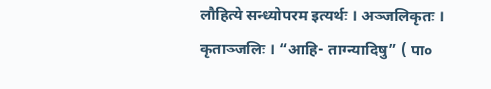लौहित्ये सन्ध्योपरम इत्यर्थः । अञ्जलिकृतः । कृताञ्जलिः । “आहि- ताग्न्यादिषु” ( पा०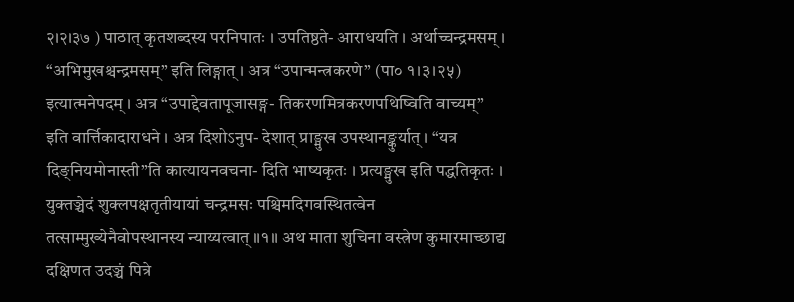२।२।३७ ) पाठात् कृतशब्दस्य परनिपातः । उपतिष्ठते- आराधयति । अर्थाच्चन्द्रमसम् । “अभिमुखश्चन्द्रमसम्” इति लिङ्गात् । अत्र “उपान्मन्त्रकरणे” (पा० १।३।२५) इत्यात्मनेपदम् । अत्र “उपाद्देवतापूजासङ्ग- तिकरणमित्रकरणपथिष्विति वाच्यम्” इति वार्त्तिकादाराधने । अत्र दिशोऽनुप- देशात् प्राङ्मुख उपस्थानङ्कुर्यात् । “यत्र दिङ्नियमोनास्ती”ति कात्यायनवचना- दिति भाष्यकृतः । प्रत्यङ्मुख इति पद्धतिकृतः । युक्तञ्चेदं शुक्लपक्षतृतीयायां चन्द्रमसः पश्चिमदिगवस्थितत्वेन तत्साम्मुख्येनैवोपस्थानस्य न्याय्यत्वात् ॥१॥ अथ माता शुचिना वस्त्रेण कुमारमाच्छाद्य दक्षिणत उदञ्चं पित्रे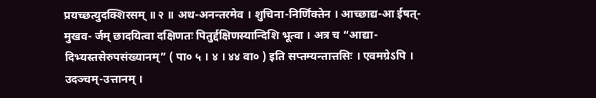प्रयच्छत्युदक्शिरसम् ॥ २ ॥ अथ-अनन्तरमेव । शुचिना-निर्णिंक्तेन । आच्छाद्य-आ ईषत्-मुखव- र्जम् छादयित्वा दक्षिणतः पितुर्द्दक्षिणस्यान्दिशि भूत्वा । अत्र च “आद्या- दिभ्यस्तसेरुपसंख्यानम्” ( पा० ५ । ४ । ४४ वा० ) इति सप्तम्यन्तात्तसिः । एवमग्रेऽपि । उदञ्चम्-उत्तानम् ।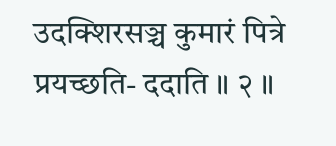उदक्शिरसञ्च कुमारं पित्रे प्रयच्छति- ददाति ॥ २ ॥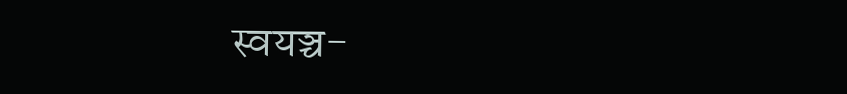स्वयञ्च-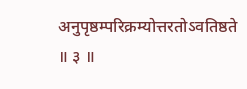अनुपृष्ठम्परिक्रम्योत्तरतोऽवतिष्ठते ॥ ३ ॥